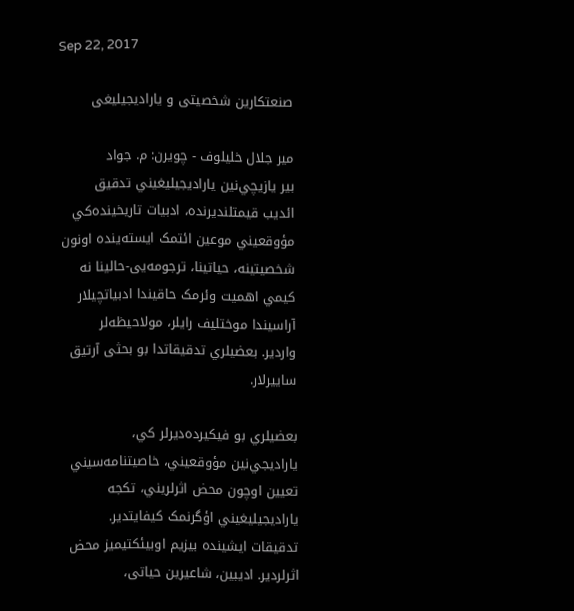Sep 22, 2017

صنعتکارين شخصيتى و ياراديجيليغى

مير جلال خليلوف - چویرن: م. جواد
بير يازيچي‌نين ياراديجيليغيني تدقيق ائديب قيمتلنديرنده، ادبيات تاريخينده‌کي مؤوقعيني موعين ائتمک ايسته‌ينده اونون شخصيتينه، حياتينا، ترجومه‌يى-حالينا نه کيمي اهميت وئرمک حاقيندا ادبياتچيلار آراسيندا موختليف رايلر، مولاحيظه‌‌لر واردير. بعضيلري تدقيقاتدا بو بحثى آرتيق ساييرلار.

بعضيلري بو فيکيرده‌ديرلر کي، ياراديجي‌نين مؤوقعيني، خاصيتنامه‌سيني تعيين اوچون محض اثرلريني، تکجه ياراديجيليغيني اؤگرنمک کيفايتدير.
تدقيقات ايشينده بيزيم اوبيئکتيميز محض اثرلردير. اديبين، شاعيرين حياتى،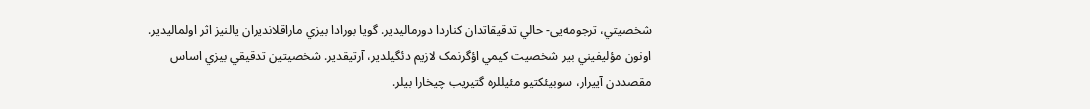شخصيتي، ترجومه‌يى- حالي تدقيقاتدان کناردا دورماليدير. گويا بورادا بيزي ماراقلانديران يالنيز اثر اولماليدير. اونون مؤليفيني بير شخصيت کيمي اؤگرنمک لازيم دئگيلدير، آرتيقدير. شخصيتين تدقيقي بيزي اساس مقصددن آييرار، سوبيئکتيو مئيللره گتيريب چيخارا بيلر.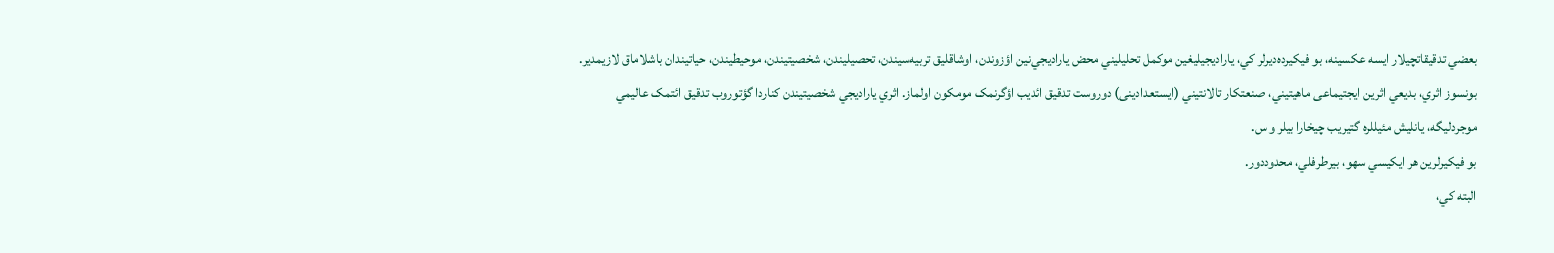بعضي تدقيقاتچيلار ايسه عکسينه، بو فيکيرده‌ديرلر کي، ياراديجيليغين موکمل تحليليني محض ياراديجي‌نين اؤزوندن، اوشاقليق تربيه‌سيندن، تحصيليندن، شخصيتيندن، موحيطيندن، حياتيندان باشلاماق لازيمدير. بونسوز اثري، بديعي اثرين ايجتيماعى ماهيتيني، صنعتکار تالانتيني (ايستعدادينى) دوروست تدقيق ائديب اؤگرنمک مومکون اولماز. اثري ياراديجي شخصيتيندن کناردا گؤتوروب تدقيق ائتمک عاليمي موجردليگه، يانليش مئيللره گتيريب چيخارا بيلر و س.
بو فيکيرلرين هر ايکيسي سهو، بيرطرفلي، محدوددور.
البته کي،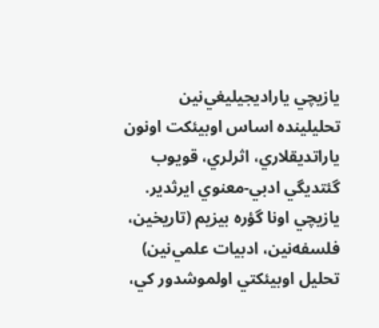يازيچي ياراديجيليغي‌نين تحليلينده اساس اوبيئکت اونون ياراتديقلاري، اثرلري، قويوب گئتديگي ادبي-معنوي ايرثدير. يازيچي اونا گؤره بيزيم (تاريخين، فلسفه‌نين، ادبيات علمي‌نين) تحليل اوبيئکتي اولموشدور کي،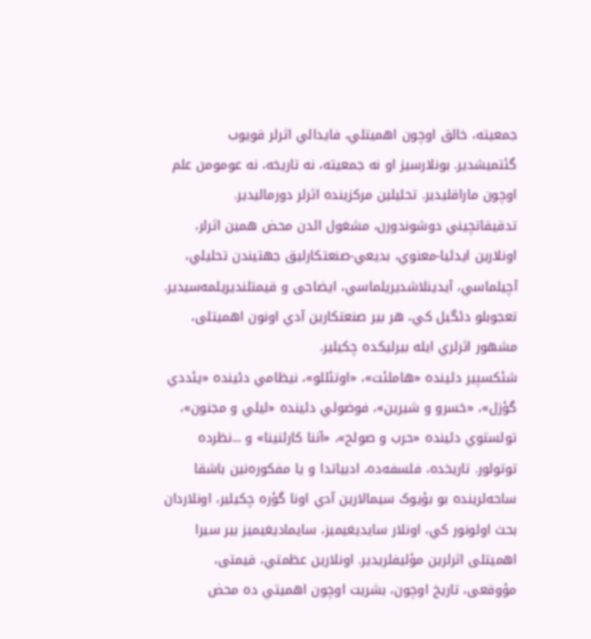جمعيته، خالق اوچون اهميتلي، فايدالي اثرلر قويوب گئتميشدير. بونلارسيز او نه جمعيته، نه تاريخه، نه عومومن علم اوچون ماراقليدير. تحليلين مرکزينده اثرلر دورماليدير. تدقيقاتچيني دوشوندورن، مشغول ائدن محض همين اثرلر، اونلارين ايدئيا-معنوي، بديعي-صنعتکارليق جهتيندن تحليلي، آچيلماسي، آيدينلاشديريلماسي، ايضاحى و قيمتلنديريلمه‌سيدير. تعجوبلو دئگيل کي، هر بير صنعتکارين آدي اونون اهميتلى، مشهور اثرلري ايله بيرليکده چکيلير.
شئکسپير دئينده «هاملئت»، «اوتئللو»، نيظامي دئينده «يئددي گؤزل»، «خسرو و شيرين»، فوضولي دئينده «ليلي و مجنون»، تولستوي دئينده «حرب و صولح»، «آننا کارئنينا» و ...نظرده توتولور. تاريخده، فلسفه‌ده، ادبياتدا و يا مفکوره‌نين باشقا ساحه‌لرينده بو بؤيوک سيمالارين آدي اونا گؤره چکيلير، اونلاردان بحث اولونور کي، اونلار سايديغيميز، سايماديغيميز بير سيرا اهميتلى اثرلرين مؤليفلريدير. اونلارين عظمتي، قيمتى، مؤوقعى، تاريخ اوچون، بشريت اوچون اهميتي ده محض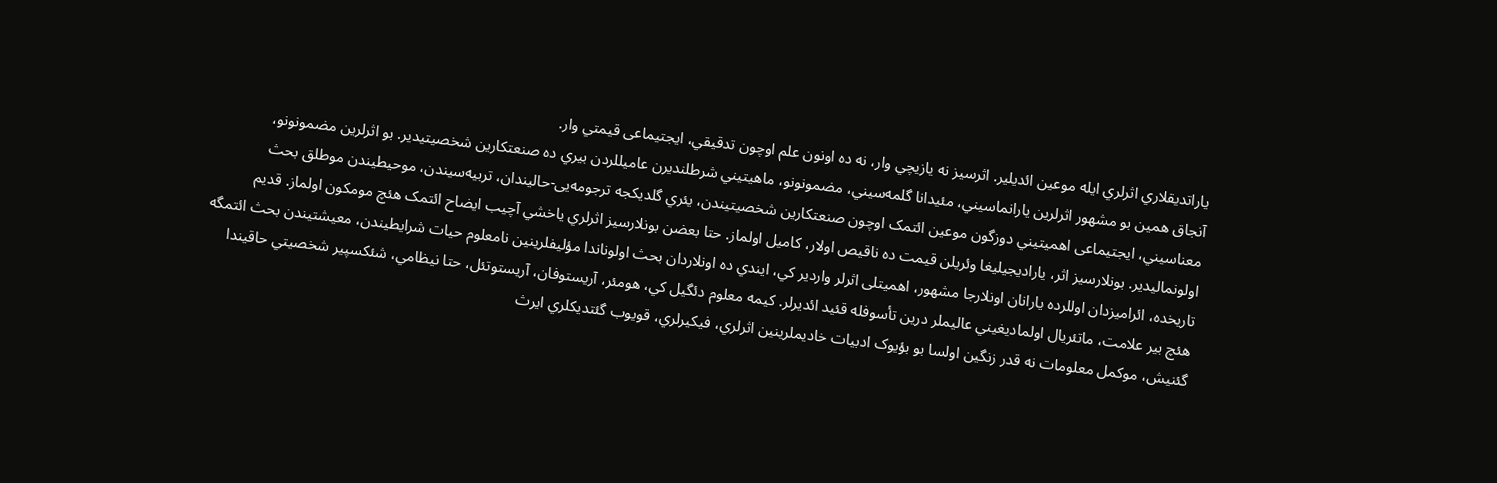ياراتديقلاري اثرلري ايله موعين ائديلير. اثرسيز نه يازيچي وار، نه ده اونون علم اوچون تدقيقي، ايجتيماعى قيمتي وار.
آنجاق همين بو مشهور اثرلرين يارانماسيني، مئيدانا گلمه‌سيني، مضمونونو، ماهيتيني شرطلنديرن عاميللردن بيري ده صنعتکارين شخصيتيدير. بو اثرلرين مضمونونو، معناسيني، ايجتيماعى اهميتيني دوزگون موعين ائتمک اوچون صنعتکارين شخصيتيندن، يئري گلديکجه ترجومه‌يى-حاليندان، تربيه‌سيندن، موحيطيندن موطلق بحث اولونماليدير. بونلارسيز اثر، ياراديجيليغا وئريلن قيمت ده ناقيص اولار، کاميل اولماز. حتا بعضن بونلارسيز اثرلري ياخشي آچيب ايضاح ائتمک هئچ مومکون اولماز. قديم تاريخده، ائراميزدان اوللرده يارانان اونلارجا مشهور، اهميتلى اثرلر واردير کي، ايندي ده اونلاردان بحث اولوناندا مؤليفلرينين نامعلوم حيات شرايطيندن، معيشتيندن بحث ائتمگه هئچ بير علامت، ماتئريال اولماديغيني عاليملر درين تأسوفله قئيد ائديرلر. کيمه معلوم دئگيل کي، هومئر، آريستوفان، آريستوتئل، حتا نيظامي، شئکسپير شخصيتي حاقيندا گئنيش، موکمل معلومات نه قدر زنگين اولسا بو بؤيوک ادبيات خاديملرينين اثرلري، فيکيرلري، قويوب گئتديکلري ايرث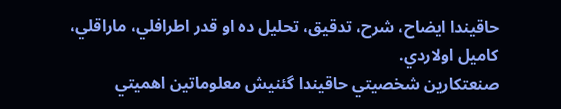حاقيندا ايضاح، شرح، تدقيق، تحليل ده او قدر اطرافلي، ماراقلي، کاميل اولاردي.
صنعتکارين شخصيتي حاقيندا گئنيش معلوماتين اهميتي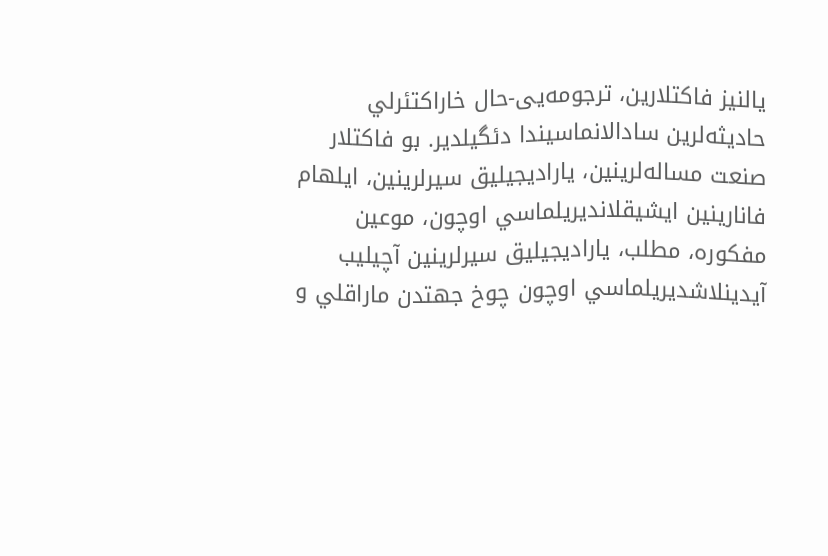يالنيز فاکتلارين، ترجومه‌يى-حال خاراکتئرلي حاديثه‌لرين سادالانماسيندا دئگيلدير. بو فاکتلار صنعت مساله‌لرينين، ياراديجيليق سيرلرينين، ايلهام فانارينين ايشيقلانديريلماسي اوچون، موعين مفکوره، مطلب، ياراديجيليق سيرلرينين آچيليب آيدينلاشديريلماسي اوچون چوخ جهتدن ماراقلي و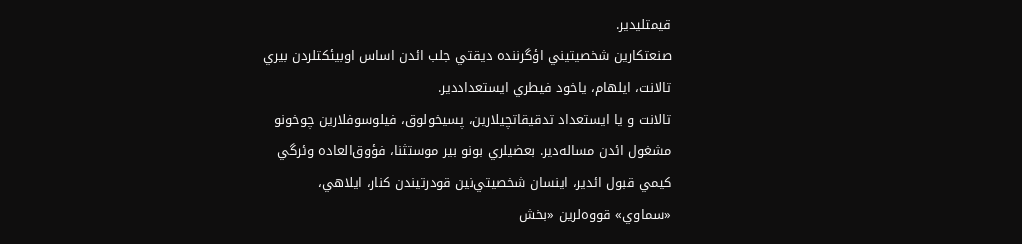قيمتليدير.
صنعتکارين شخصيتيني اؤگرننده ديقتي جلب ائدن اساس اوبيئکتلردن بيري تالانت، ايلهام، ياخود فيطري ايستعداددير.
تالانت و يا ايستعداد تدقيقاتچيلارين، پسيخولوق، فيلوسوفلارين چوخونو مشغول ائدن مساله‌دير. بعضيلري بونو بير موستثنا، فؤوق‌العاده وئرگي کيمي قبول ائدير، اينسان شخصيتي‌نين قودرتيندن کنار، ايلاهي، «سماوي» قووه‌لرين «بخش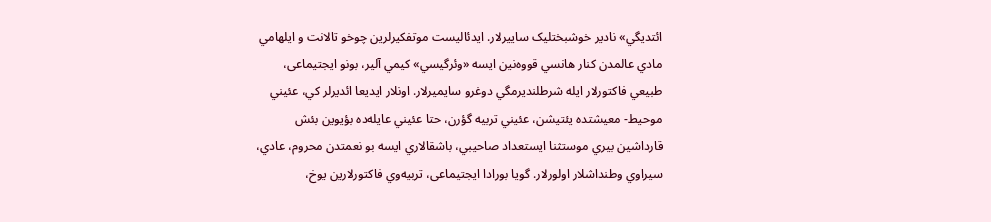ائتديگي» نادير خوشبختليک ساييرلار. ايدئاليست موتفکيرلرين چوخو تالانت و ايلهامي مادي عالمدن کنار هانسي قووه‌نين ايسه «وئرگيسي» کيمي آلير، بونو ايجتيماعى، طبيعي فاکتورلار ايله شرطلنديرمگي دوغرو سايميرلار. اونلار ايديعا ائديرلر کي، عئيني موحيط- معيشتده يئتيشن، عئيني تربيه گؤرن، حتا عئيني عايله‌ده بؤيوين بئش قارداشين بيري موستثنا ايستعداد صاحيبي، باشقالاري ايسه بو نعمتدن محروم، عادي، سيراوي وطنداشلار اولورلار. گويا بورادا ايجتيماعى، تربيه‌وي فاکتورلارين يوخ،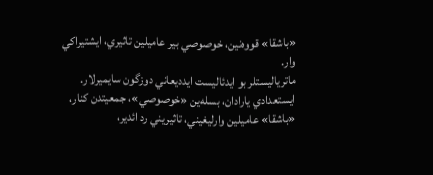«باشقا» قووه‌نين، خوصوصي بير عاميلين تاثيري، ايشتيراکي وار.
ماترياليستلر بو ايدئاليست ايدديعاني دوزگون سايميرلار. ايستعدادي يارادان، بسله‌ين «خوصوصي»، جمعيتدن کنار، «باشقا» عاميلين وارليغيني، تاثيريني رد ائدير،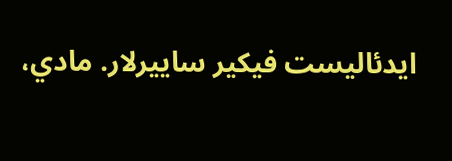ايدئاليست فيکير ساييرلار. مادي،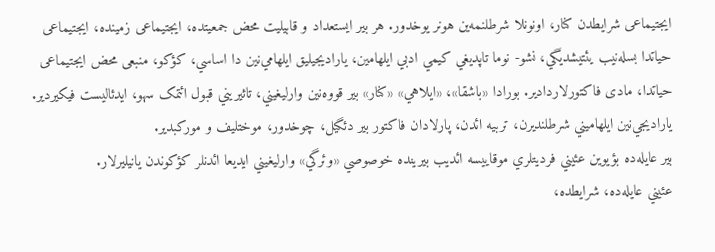ايجتيماعى شرايطدن کنار، اونونلا شرطلنمه‌ين هونر يوخدور. هر بير ايستعداد و قابيليت محض جمعيتده، ايجتيماعى زمينده، ايجتيماعى حياتدا بسله‌نيب يئتيشديگي، نشو- نوما تاپديغي کيمي ادبي ايلهامين، ياراديجيليق ايلهامي‌نين دا اساسي، کؤکو، منبعى محض ايجتيماعى حياتدا، مادى فاکتورلاردادير. بورادا «باشقا»، «ايلاهي» «کنار» بير قووه‌نين وارليغيني، تاثيريني قبول ائتمک سهو، ايدئاليست فيکيردير.
ياراديجي‌نين ايلهاميني شرطلنديرن، تربيه ائدن، پارلادان فاکتور بير دئگيل، چوخدور، موختليف و مورکبدير.
بير عايله‌ده بؤيوين عئيني فرديتلري موقاييسه ائديب بيرينده خوصوصي «وئرگي» وارليغيني ايديعا ائدنلر کؤکوندن يانيليرلار.
عئيني عايله‌ده، شرايطده،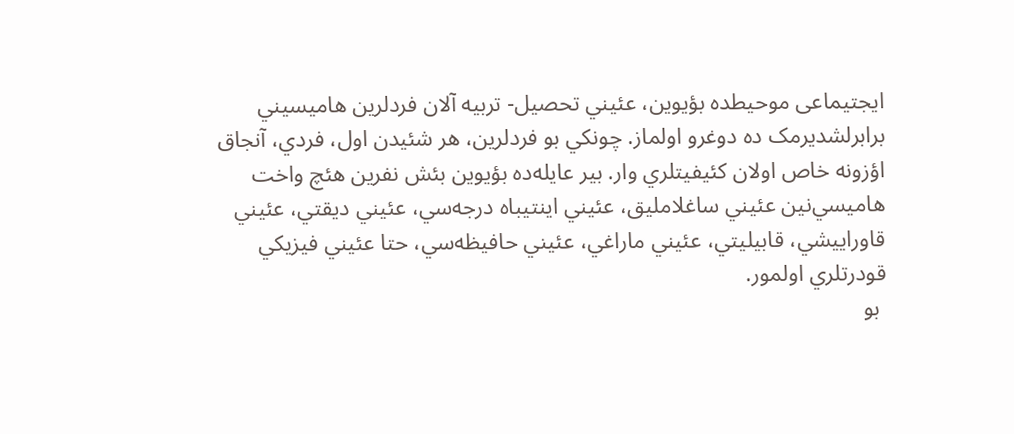ايجتيماعى موحيطده بؤيوين، عئيني تحصيل- تربيه آلان فردلرين هاميسيني برابرلشديرمک ده دوغرو اولماز. چونکي بو فردلرين، هر شئيدن اول، فردي، آنجاق اؤزونه خاص اولان کئيفيتلري وار. بير عايله‌ده بؤيوين بئش نفرين هئچ واخت هاميسي‌نين عئيني ساغلامليق، عئيني اينتيباه درجه‌سي، عئيني ديقتي، عئيني قاوراييشي، قابيليتي، عئيني ماراغي، عئيني حافيظه‌سي، حتا عئيني فيزيکي قودرتلري اولمور.
 بو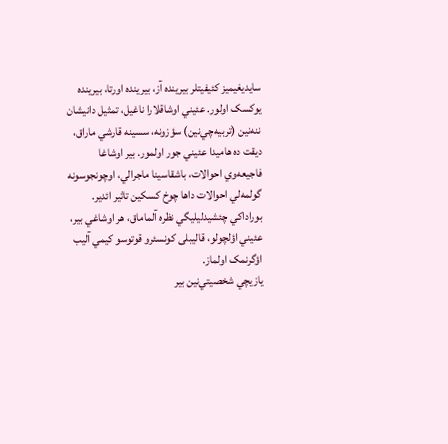سايديغيميز کئيفيتلر بيرينده آز، بيرينده اورتا، بيرينده يوکسک اولور. عئيني اوشاقلارا ناغيل، تمثيل دانيشان ننه‌نين (تربيه‌چي‌نين) سؤزونه، سسينه قارشي ماراق، ديقت ده هاميدا عئيني جور اولمور. بير اوشاغا فاجيعه‌وي احوالات، باشقاسينا ماجرالي، اوچونجوسونه گولمه‌لي احوالات داها چوخ کسکين تاثير ائدير. بوراداکي چئشيدليليگي نظره آلماماق، هر اوشاغي بير، عئيني اؤلچولو، قاليبلى کونسئرو قوتوسو کيمي آليب اؤگرنمک اولماز.
يازيچي شخصيتي‌نين بير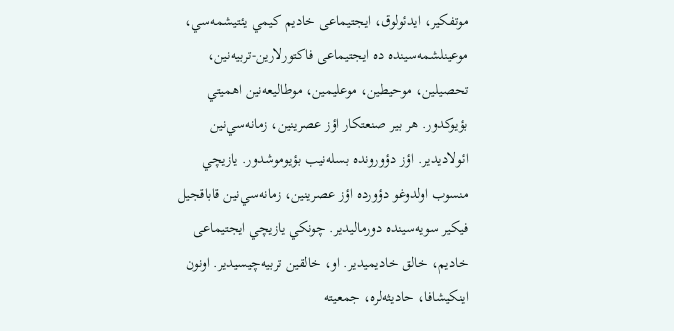موتفکير، ايدئولوق، ايجتيماعى خاديم کيمي يئتيشمه‌سي، موعينلشمه‌سينده ده ايجتيماعى فاکتورلارين-تربيه‌نين، تحصيلين، موحيطين، موعليمين، موطاليعه‌نين اهميتي بؤيوکدور. هر بير صنعتکار اؤز عصرينين، زمانه‌سي‌نين ائولاديدير. اؤز دؤورونده بسله‌نيب بؤيوموشدور. يازيچي منسوب اولدوغو دؤورده اؤز عصرينين، زمانه‌سي‌نين قاباقجيل فيکير سويه‌سينده دورماليدير. چونکي يازيچي ايجتيماعى خاديم، خالق خاديميدير. او، خالقين تربيه‌چيسيدير. اونون اينکيشافا، حاديثه‌لره، جمعيته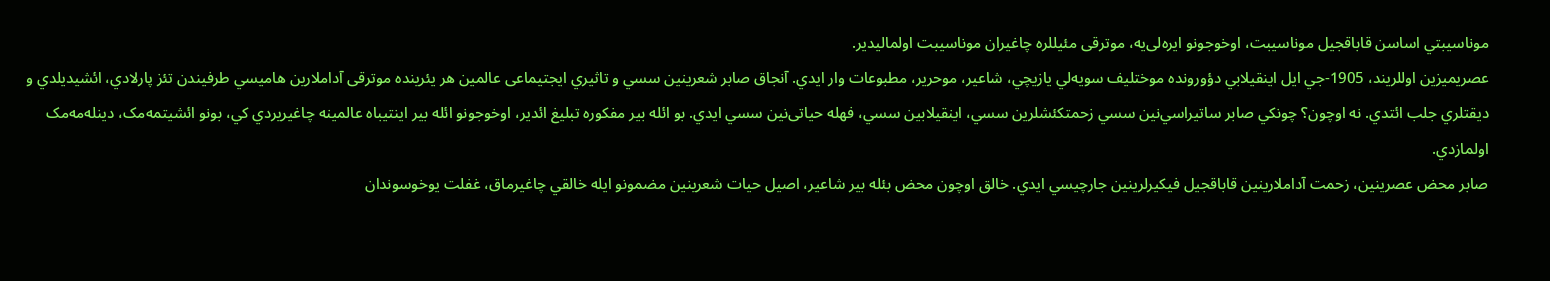موناسيبتي اساسن قاباقجيل موناسيبت، اوخوجونو ايره‌لى‌يه، موترقى مئيللره چاغيران موناسيبت اولماليدير.
عصريميزين اوللريند، 1905-جي ايل اينقيلابي دؤورونده موختليف سويه‌لي يازيچي، شاعير، موحرير، مطبوعات وار ايدي. آنجاق صابر شعرينين سسي و تاثيري ايجتيماعى عالمين هر يئرينده موترقى آداملارين هاميسي طرفيندن تئز پارلادي، ائشيديلدي و ديقتلري جلب ائتدي. نه اوچون؟ چونکي صابر ساتيراسي‌نين سسي زحمتکئشلرين سسي، اينقيلابين سسي، فهله حياتى‌نين سسي ايدي. بو ائله بير مفکوره تبليغ ائدير، اوخوجونو ائله بير اينتيباه عالمينه چاغيريردي کي، بونو ائشيتمه‌مک، دينله‌مه‌مک اولمازدي.
صابر محض عصرينين، زحمت آداملارينين قاباقجيل فيکيرلرينين جارچيسي ايدي. خالق اوچون محض بئله بير شاعير، اصيل حيات شعرينين مضمونو ايله خالقي چاغيرماق، غفلت يوخوسوندان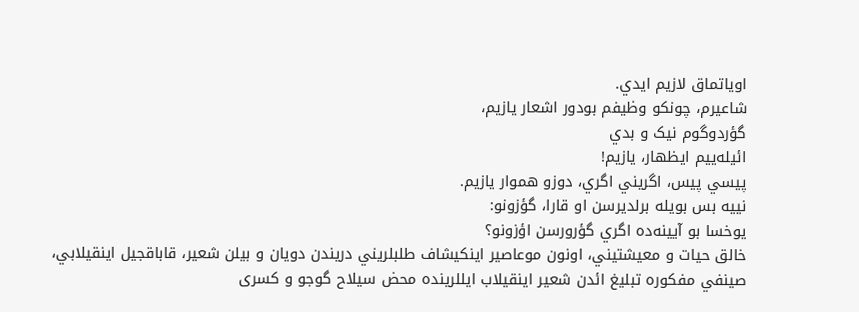اوياتماق لازيم ايدي.
شاعيرم، چونکو وظيفم بودور اشعار يازيم،
گؤردوگوم نيک و بدي
ائيله‌ييم ايظهار، يازيم!
پيسي پيس، اگريني اگري، دوزو هموار يازيم.
نييه بس بويله برلديرسن او قارا، گؤزونو:
يوخسا بو آيينه‌ده اگري گؤرورسن اؤزونو؟
خالق حيات و معيشتيني، اونون موعاصير اينکيشاف طلبلريني دريندن دويان و بيلن شعير، قاباقجيل اينقيلابي، صينفي مفکوره تبليغ ائدن شعير اينقيلاب ايللرينده محض سيلاح گوجو و کسرى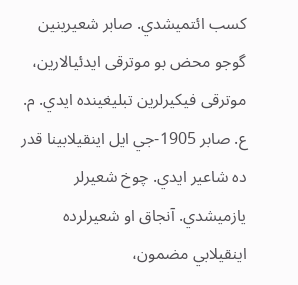کسب ائتميشدي. صابر شعيرينين گوجو محض بو موترقى ايدئيالارين، موترقى فيکيرلرين تبليغينده ايدي. م. ع. صابر 1905-جي ايل اينقيلابينا قدر ده شاعير ايدي. چوخ شعيرلر يازميشدي. آنجاق او شعيرلرده اينقيلابي مضمون،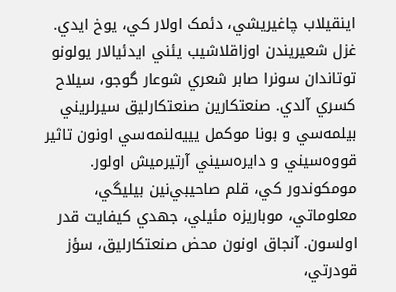اينقيلاب چاغيريشي، دئمک اولار کي، يوخ ايدي. غزل شعيريندن اوزاقلاشيب يئني ايدئيالار يولونو توتاندان سونرا صابر شعري شوعار گوجو، سيلاح کسري آلدي. صنعتکارين صنعتکارليق سيرلريني بيلمه‌سي و بونا موکمل يييه‌لنمه‌سي اونون تاثير قووه‌سيني و دايره‌سيني آرتيرميش اولور.
مومکوندور کي، قلم صاحيبي‌نين بيليگي، معلوماتي، موباريزه مئيلي، جهدي کيفايت قدر اولسون. آنجاق اونون محض صنعتکارليق، سؤز قودرتي،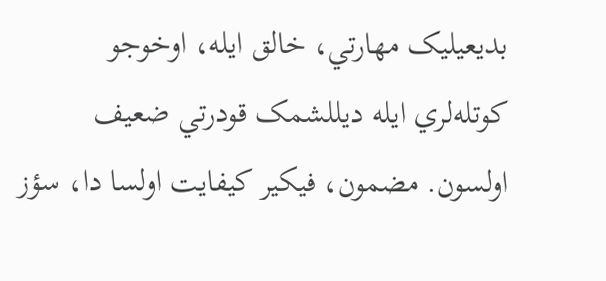بديعيليک مهارتي، خالق ايله، اوخوجو کوتله‌لري ايله ديللشمک قودرتي ضعيف اولسون. مضمون، فيکير کيفايت اولسا دا، سؤز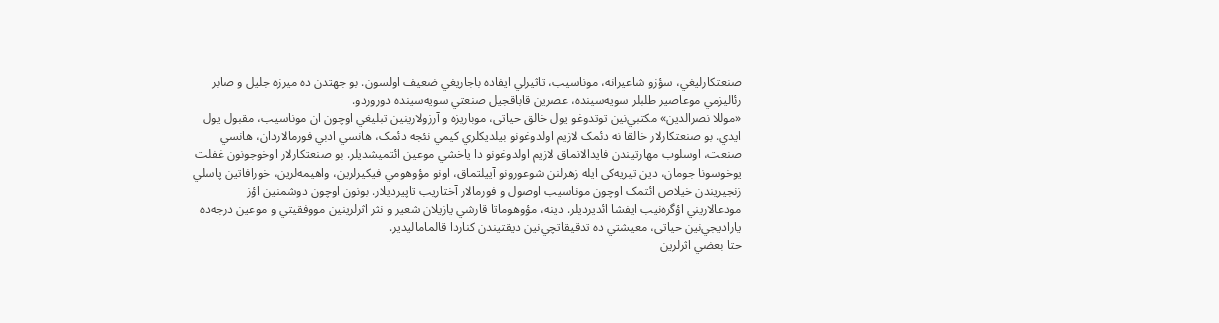صنعتکارليغي، سؤزو شاعيرانه، موناسيب، تاثيرلي ايفاده باجاريغي ضعيف اولسون. بو جهتدن ده ميرزه جليل و صابر رئاليزمي موعاصير طلبلر سويه‌سينده، عصرين قاباقجيل صنعتي سويه‌سينده دوروردو.
«موللا نصرالدين» مکتبي‌نين توتدوغو يول خالق حياتى، موباريزه و آرزولارينين تبليغي اوچون ان موناسيب، مقبول يول ايدي. بو صنعتکارلار خالقا نه دئمک لازيم اولدوغونو بيلديکلري کيمي نئجه دئمک، هانسي ادبي فورمالاردان، هانسي صنعت، اوسلوب مهارتيندن فايدالانماق لازيم اولدوغونو دا ياخشي موعين ائتميشديلر. بو صنعتکارلار اوخوجونون غفلت يوخوسونا جومان، دين تيريه‌کى ايله زهرلنن شوعورونو آييلتماق، اونو مؤوهومي فيکيرلرين، واهيمه‌لرين، خورافاتين پاسلي زنجيريندن خيلاص ائتمک اوچون موناسيب اوصول و فورمالار آختاريب تاپيرديلار. بونون اوچون دوشمنين اؤز مودعالاريني اؤگره‌نيب ايفشا ائديرديلر. دينه، مؤوهوماتا قارشي يازيلان شعير و نثر اثرلرينين مووفقيتي و موعين درجه‌ده ياراديجي‌نين حياتى، معيشتي ده تدقيقاتچي‌نين ديقتيندن کناردا قالماماليدير.
حتا بعضي اثرلرين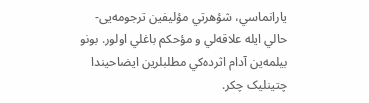يارانماسي، شؤهرتي مؤليفين ترجومه‌يى-حالي ايله علاقه‌لي و مؤحکم باغلي اولور. بونو بيلمه‌ين آدام اثرده‌کي مطلبلرين ايضاحيندا چتينليک چکر.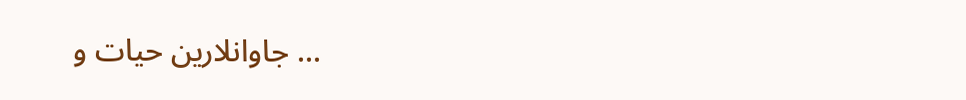... جاوانلارين حيات و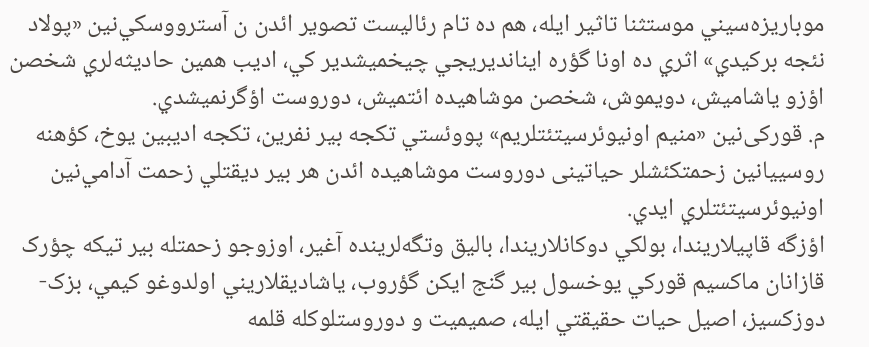موباريزه‌سيني موستثنا تاثير ايله، هم ده تام رئاليست تصوير ائدن ن آسترووسکي‌نين «پولاد نئجه برکيدي» اثري ده اونا گؤره اينانديريجي چيخميشدير کي، اديب همين حاديثه‌لري شخصن اؤزو ياشاميش، دويموش، شخصن موشاهيده ائتميش، دوروست اؤگرنميشدي.
م. قورکى‌نين «منيم اونيوئرسيتئتلريم» پووئستي تکجه بير نفرين، تکجه اديبين يوخ، کؤهنه روسييانين زحمتکئشلر حياتينى دوروست موشاهيده ائدن هر بير ديقتلي زحمت آدامي‌نين اونيوئرسيتئتلري ايدي.
اؤزگه قاپيلاريندا، بولکي دوکانلاريندا، باليق وتگه‌لرينده آغير، اوزوجو زحمتله بير تيکه چؤرک قازانان ماکسيم قورکي يوخسول بير گنج ايکن گؤروب، ياشاديقلاريني اولدوغو کيمي، بزک- دوزکسيز، اصيل حيات حقيقتي ايله، صميميت و دوروستلوکله قلمه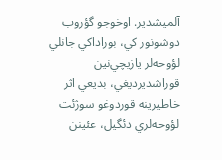آلميشدير. اوخوجو گؤروب دوشونور کي، بوراداکي جانلي لؤوحه‌لر يازيچي‌نين قوراشديرديغي، بديعي اثر خاطيرينه قوردوغو سوژئت لؤوحه‌لري دئگيل، عئينن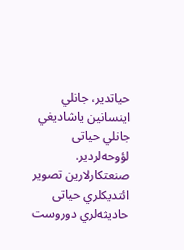حياتدير، جانلي اينسانين ياشاديغي جانلي حياتى لؤوحه‌لردير.
صنعتکارلارين تصوير ائتديکلري حياتى حاديثه‌لري دوروست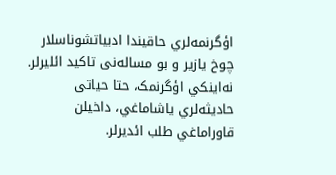اؤگرنمه‌لري حاقيندا ادبياتشوناسلار چوخ يازير و بو مساله‌نى تاکيد ائليرلر. نه‌اينکي اؤگرنمک، حتا حياتى حاديثه‌لري ياشاماغي، داخيلن قاوراماغي طلب ائديرلر.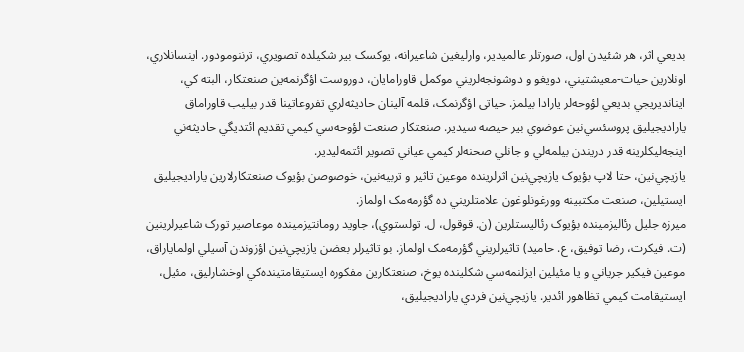بديعي اثر، هر شئيدن اول، صورتلر عالميدير، وارليغين شاعيرانه، يوکسک بير شکيلده تصويري، ترننومودور. اينسانلاري، اونلارين حيات-معيشتيني، دويغو و دوشونجه‌لريني موکمل قاورامايان، دوروست اؤگرنمه‌ين صنعتکار، البته کي، اينانديريجي بديعي لؤوحه‌لر يارادا بيلمز. حياتى اؤگرنمک، قلمه آلينان حاديثه‌لري تفروعاتينا قدر بيليب قاوراماق ياراديجيليق پروسئسي‌نين عوضوي بير حيصه سيدير. صنعتکار صنعت لؤوحه‌سي کيمي تقديم ائتديگي حاديثه‌ني اينجه‌ليکلرينه قدر دريندن بيلمه‌لي و جانلي صحنه‌لر کيمي عياني تصوير ائتمه‌ليدير.
يازيچي‌نين، حتا لاپ بؤيوک يازيچي‌نين اثرلرينده موعين تاثير و تربيه‌نين، خوصوصن بؤيوک صنعتکارلارين ياراديجيليق ايستيلين، صنعت مکتبينه وورغونلوغون علامتلريني ده گؤرمه‌مک اولماز.
ميرزه جليل رئاليزمينده بؤيوک رئاليستلرين (ن. قوقول، ل. تولستوي)، جاويد رومانتيزمينده موعاصير تورک شاعيرلرينين (ت. فيکرت، رضا توفيق، ع. حاميد) تاثيرلريني گؤرمه‌مک اولماز. بو تاثيرلر بعضن يازيچي‌نين اؤزوندن آسيلي اولماياراق، موعين فيکير جرياني و يا مئيلين ايزلنمه‌سي شکلينده يوخ، صنعتکارين مفکوره ايستيقامتينده‌کي اوخشارليق، مئيل، ايستيقامت کيمي تظاهور ائدير. يازيچي‌نين فردي ياراديجيليق،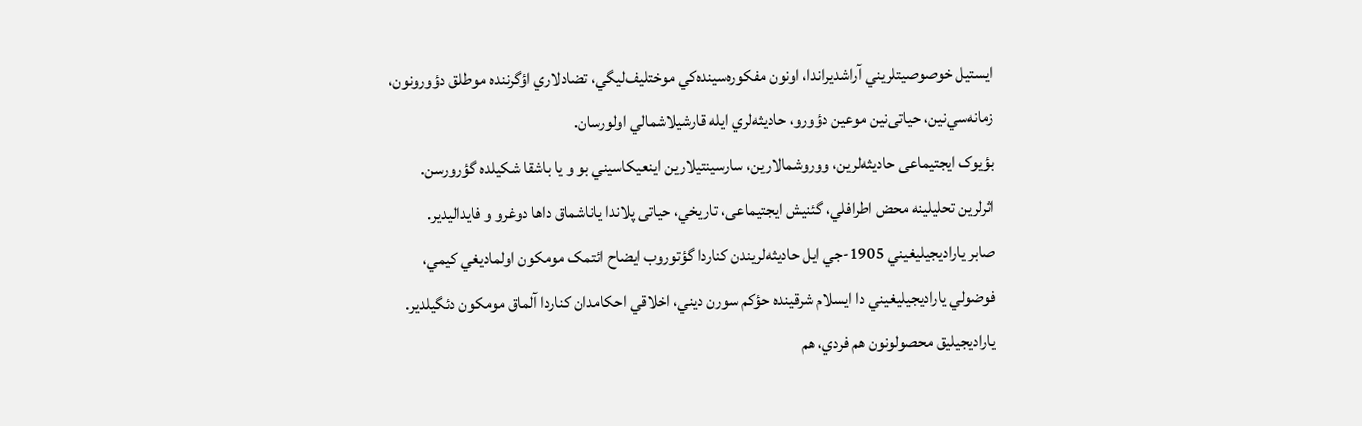ايستيل خوصوصيتلريني آراشديراندا، اونون مفکوره‌سينده‌کي موختليف‌ليگي، تضادلاري اؤگرننده موطلق دؤورونون، زمانه‌سي‌نين، حياتى‌نين موعين دؤورو، حاديثه‌لري ايله قارشيلاشمالي اولورسان.
بؤيوک ايجتيماعى حاديثه‌لرين، ووروشمالارين، سارسينتيلارين اينعيکاسيني بو و يا باشقا شکيلده گؤرورسن.
اثرلرين تحليلينه محض اطرافلي، گئنيش ايجتيماعى، تاريخي، حياتى پلاندا ياناشماق داها دوغرو و فايداليدير.
صابر ياراديجيليغيني 1905-جي ايل حاديثه‌لريندن کناردا گؤتوروب ايضاح ائتمک مومکون اولماديغي کيمي، فوضولي ياراديجيليغيني دا ايسلام شرقينده حؤکم سورن ديني، اخلاقي احکامدان کناردا آلماق مومکون دئگيلدير.
ياراديجيليق محصولونون هم فردي، هم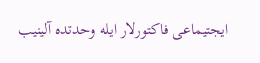ايجتيماعى فاکتورلار ايله وحدتده آلينيب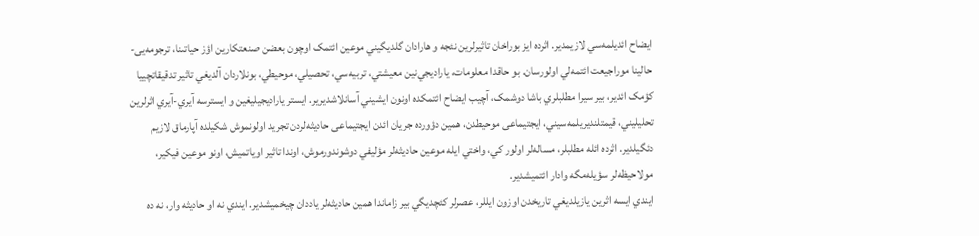ايضاح ائديلمه‌سي لازيمدير. اثرده ايز بوراخان تاثيرلرين نئجه و هارادان گلديگيني موعين ائتمک اوچون بعضن صنعتکارين اؤز حياتىنا، ترجومه‌يى-حالينا موراجيعت ائتمه‌لي اولورسان. بو حاقدا معلومات، ياراديجي‌نين معيشتي، تربيه‌سي، تحصيلي، موحيطي، بونلاردان آلديغي تاثير تدقيقاتچييا کؤمک ائدير، بير سيرا مطلبلري باشا دوشمک، آچيب ايضاح ائتمکده اونون ايشيني آسانلاشديرير. ايستر ياراديجيليغين و ايسترسه آيري-آيري اثرلرين تحليليني، قيمتلنديريلمه‌سيني، ايجتيماعى موحيطدن، همين دؤورده جريان ائدن ايجتيماعى حاديثه‌لردن تجريد اولونموش شکيلده آپارماق لازيم دئگيلدير. اثرده ائله مطلبلر، مساله‌لر اولور کي، واختي ايله موعين حاديثه‌لر مؤليفي دوشوندورموش، اوندا تاثير اوياتميش، اونو موعين فيکير، مولاحيظه‌‌لر سؤيله‌مگه وادار ائتميشدير.
ايندي ايسه اثرين يازيلديغي تاريخدن اوزون ايللر، عصرلر کئچديگي بير زاماندا همين حاديثه‌لر ياددان چيخميشدير. ايندي نه او حاديثه وار، نه ده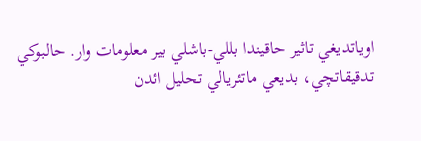اوياتديغي تاثير حاقيندا بللي-باشلي بير معلومات وار. حالبوکي تدقيقاتچي، بديعي ماتئريالي تحليل ائدن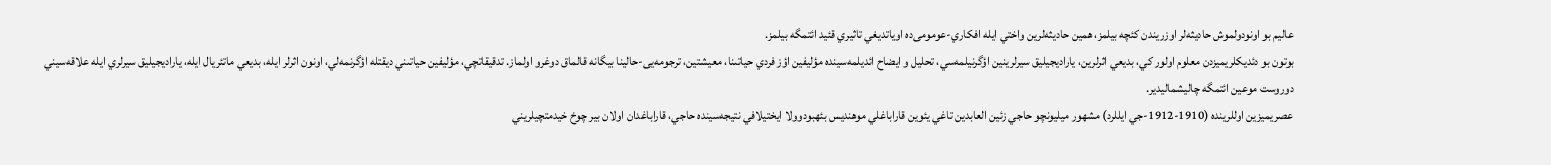عاليم بو اونودولموش حاديثه‌لر اوزريندن کئچه بيلمز، همين حاديثه‌لرين واختي ايله افکاري-عومومى‌ده اوياتديغي تاثيري قئيد ائتمگه بيلمز.
بوتون بو دئديکلريميزدن معلوم اولور کي، بديعي اثرلرين، ياراديجيليق سيرلرينين اؤگرنيلمه‌سي، تحليل و ايضاح ائديلمه‌سينده مؤليفين اؤز فردي حياتىنا، معيشتين، ترجومه‌يى-حالينا بيگانه قالماق دوغرو اولماز. تدقيقاتچي، مؤليفين حياتىني ديقتله اؤگرنمه‌لي، اونون اثرلر ايله، بديعي ماتئريال ايله، ياراديجيليق سيرلري ايله علاقه‌سيني دوروست موعين ائتمگه چاليشماليدير.
عصريميزين اوللرينده (1910-1912-جي ايللرد) مشهور ميليونچو حاجي زئين العابدين تاغي يئوين قاراباغلي موهنديس بئهبودوولا ايختيلافي نتيجه‌سينده حاجي، قاراباغدان اولان بير چوخ خيدمتچيلريني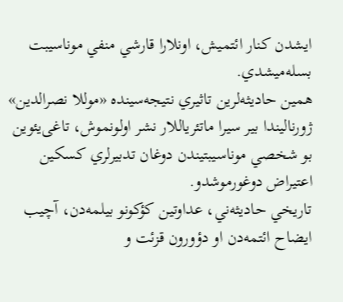ايشدن کنار ائتميش، اونلارا قارشي منفي موناسيبت بسله‌ميشدي.
همين حاديثه‌لرين تاثيري نتيجه‌سينده «موللا نصرالدين» ژورناليندا بير سيرا ماتئرياللار نشر اولونموش، تاغى‌يئوين بو شخصي موناسيبتيندن دوغان تدبيرلري کسکين اعتيراض دوغورموشدو.
تاريخي حاديثه‌ني، عداوتين کؤکونو بيلمه‌دن، آچيب ايضاح ائتمه‌دن او دؤورون قزئت و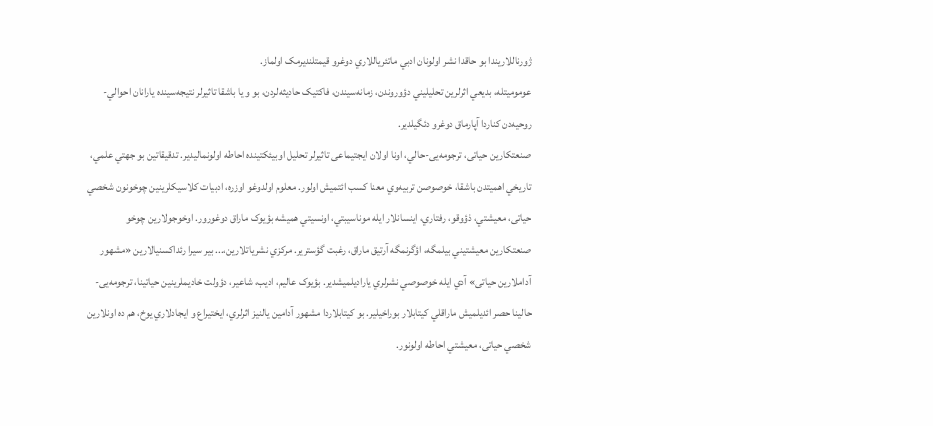ژورناللاريندا بو حاقدا نشر اولونان ادبي ماتئرياللاري دوغرو قيمتلنديرمک اولماز.
عوموميتله، بديعي اثرلرين تحليليني دؤوروندن، زمانه‌سيندن، فاکتيک حاديثه‌لردن، بو و يا باشقا تاثيرلر نتيجه‌سينده يارانان احوالي-روحيه‌دن کناردا آپارماق دوغرو دئگيلدير.
صنعتکارين حياتى، ترجومه‌يى-حالي، اونا اولان ايجتيماعى تاثيرلر تحليل اوبيئکتينده احاطه اولونماليدير. تدقيقاتين بو جهتي علمي، تاريخي اهميتدن باشقا، خوصوصن تربيه‌وي معنا کسب ائتميش اولور. معلوم اولدوغو اوزره، ادبيات کلاسيکلرينين چوخونون شخصي حياتى، معيشتي، ذؤوقو، رفتاري، اينسانلار ايله موناسيبتي، اونسيتي هميشه بؤيوک ماراق دوغورور. اوخوجولارين چوخو صنعتکارين معيشتيني بيلمگه، اؤگرنمگه آرتيق ماراق، رغبت گؤسترير. مرکزي نشرياتلارين،... بير سيرا رئداکسنيالارين «مشهور آداملارين حياتى» آدي ايله خوصوصي نشرلري ياراديلميشدير. بؤيوک عاليم، اديب، شاعير، دؤولت خاديملرينين حياتينا، ترجومه‌يى-حالينا حصر ائديلميش ماراقلي کيتابلار بوراخيلير. بو کيتابلاردا مشهور آدامين يالنيز اثرلري، ايختيراع و ايجادلاري يوخ، هم ده اونلارين شخصي حياتى، معيشتي احاطه اولونور.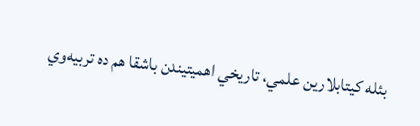بئله کيتابلارين علمي، تاريخي اهميتيندن باشقا هم ده تربيه‌وي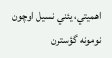اهميتي، يئني نسيل اوچون نومونه گؤسترن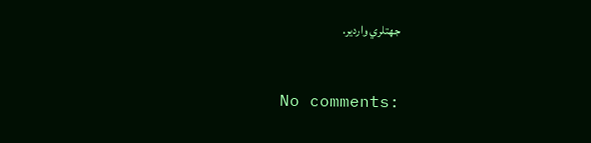جهتلري واردير.


No comments: